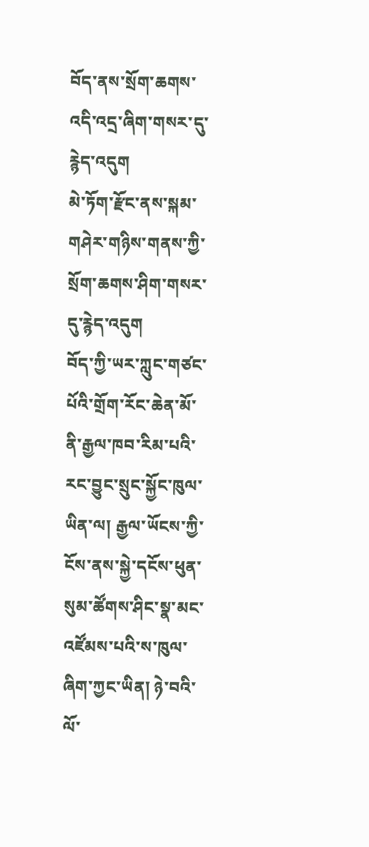བོད་ནས་སྲོག་ཆགས་འདི་འདྲ་ཞིག་གསར་དུ་རྙེད་འདུག
མེ་ཏོག་རྫོང་ནས་སྐམ་གཤེར་གཉིས་གནས་ཀྱི་སྲོག་ཆགས་ཤིག་གསར་དུ་རྙེད་འདུག
བོད་ཀྱི་ཡར་ཀླུང་གཙང་པོའི་གྲོག་རོང་ཆེན་མོ་ནི་རྒྱལ་ཁབ་རིམ་པའི་རང་བྱུང་སྲུང་སྐྱོང་ཁུལ་ཡིན་ལ། རྒྱལ་ཡོངས་ཀྱི་ངོས་ནས་སྐྱེ་དངོས་ཕུན་སུམ་ཚོགས་ཤིང་སྣ་མང་འཛོམས་པའི་ས་ཁུལ་ཞིག་ཀྱང་ཡིན། ཉེ་བའི་ལོ་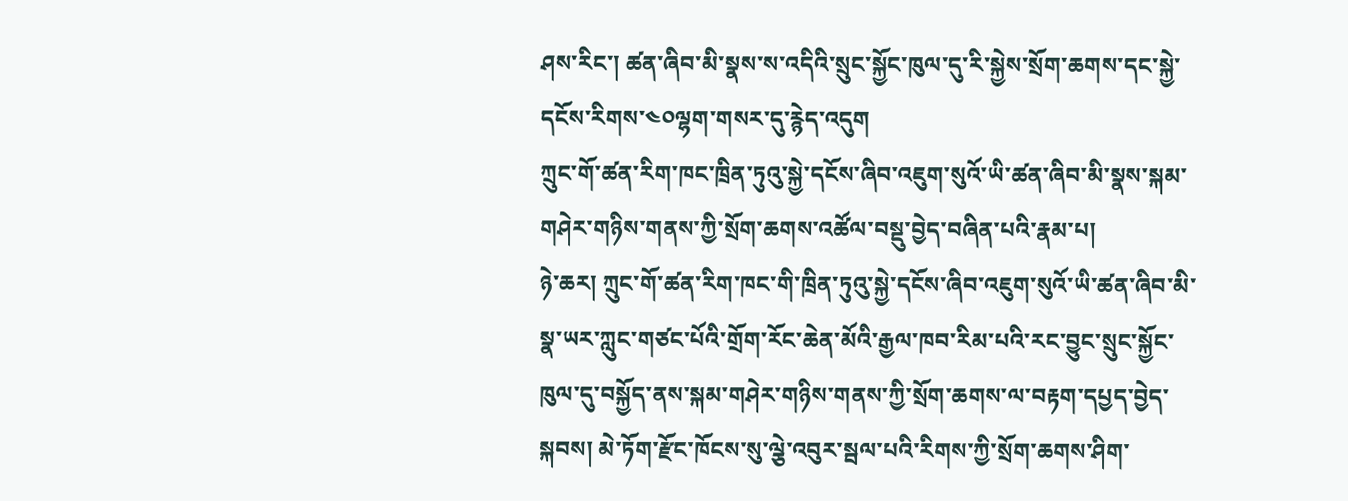ཤས་རིང་། ཚན་ཞིབ་མི་སྣས་ས་འདིའི་སྲུང་སྐྱོང་ཁུལ་དུ་རི་སྐྱེས་སྲོག་ཆགས་དང་སྐྱེ་དངོས་རིགས་༤༠ལྷག་གསར་དུ་རྙེད་འདུག
ཀྲུང་གོ་ཚན་རིག་ཁང་ཁྲིན་ཏུའུ་སྐྱེ་དངོས་ཞིབ་འཇུག་སུའོ་ཡི་ཚན་ཞིབ་མི་སྣས་སྐམ་གཤེར་གཉིས་གནས་ཀྱི་སྲོག་ཆགས་འཚོལ་བསྡུ་བྱེད་བཞིན་པའི་རྣམ་པ།
ཉེ་ཆར། ཀྲུང་གོ་ཚན་རིག་ཁང་གི་ཁྲིན་ཏུའུ་སྐྱེ་དངོས་ཞིབ་འཇུག་སུའོ་ཡི་ཚན་ཞིབ་མི་སྣ་ཡར་ཀླུང་གཙང་པོའི་གྲོག་རོང་ཆེན་མོའི་རྒྱལ་ཁབ་རིམ་པའི་རང་བྱུང་སྲུང་སྐྱོང་ཁུལ་དུ་བསྐྱོད་ནས་སྐམ་གཤེར་གཉིས་གནས་ཀྱི་སྲོག་ཆགས་ལ་བརྟག་དཔྱད་བྱེད་སྐབས། མེ་ཏོག་རྫོང་ཁོངས་སུ་ལྕེ་འབུར་སྦལ་པའི་རིགས་ཀྱི་སྲོག་ཆགས་ཤིག་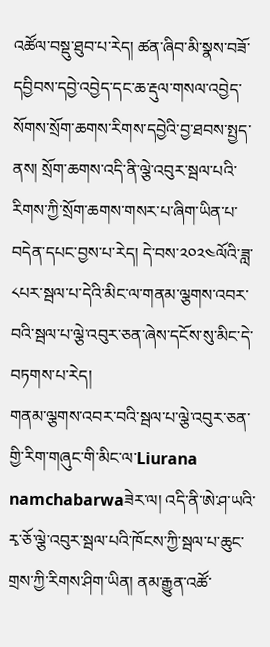འཚོལ་བསྡུ་ཐུབ་པ་རེད། ཚན་ཞིབ་མི་སྣས་བཟོ་དབྱིབས་དབྱེ་འབྱེད་དང་ཆ་རྡུལ་གསལ་འབྱེད་སོགས་སྲོག་ཆགས་རིགས་དབྱེའི་བྱ་ཐབས་སྤྱད་ནས། སྲོག་ཆགས་འདི་ནི་ལྕེ་འབུར་སྦལ་པའི་རིགས་ཀྱི་སྲོག་ཆགས་གསར་པ་ཞིག་ཡིན་པ་བདེན་དཔང་བྱས་པ་རེད། དེ་བས་༢༠༢༤ལོའི་ཟླ་༨པར་སྦལ་པ་དེའི་མིང་ལ་གནམ་ལྕགས་འབར་བའི་སྦལ་པ་ལྕེ་འབུར་ཅན་ཞེས་དངོས་སུ་མིང་དེ་བཏགས་པ་རེད།
གནམ་ལྕགས་འབར་བའི་སྦལ་པ་ལྕེ་འབུར་ཅན་གྱི་རིག་གཞུང་གི་མིང་ལ་Liurana namchabarwaཟེར་ལ། འདི་ནི་ཨེ་ཤ་ཡའི་རྭ་ཅོ་ལྕེ་འབུར་སྦལ་པའི་ཁོངས་ཀྱི་སྦལ་པ་ཆུང་གྲས་ཀྱི་རིགས་ཤིག་ཡིན། ནམ་རྒྱུན་འཚོ་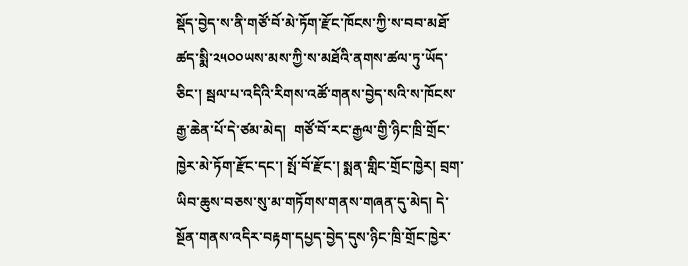སྡོད་བྱེད་ས་ནི་གཙོ་བོ་མེ་ཏོག་རྫོང་ཁོངས་ཀྱི་ས་བབ་མཐོ་ཚད་སྨི་༢༥༠༠ཡས་མས་ཀྱི་ས་མཐོའི་ནགས་ཚལ་ཏུ་ཡོད་ཅིང་། སྦལ་པ་འདིའི་རིགས་འཚོ་གནས་བྱེད་སའི་ས་ཁོངས་རྒྱ་ཆེན་པོ་དེ་ཙམ་མེད།  གཙོ་བོ་རང་རྒྱལ་གྱི་ཉིང་ཁྲི་གྲོང་ཁྱེར་མེ་ཏོག་རྫོང་དང་། སྤོ་བོ་རྫོང་། སྨན་གླིང་གྲོང་ཁྱེར། བྲག་ཡིབ་ཆུས་བཅས་སུ་མ་གཏོགས་གནས་གཞན་དུ་མེད། དེ་སྔོན་གནས་འདིར་བརྟག་དཔྱད་བྱེད་དུས་ཉིང་ཁྲི་གྲོང་ཁྱེར་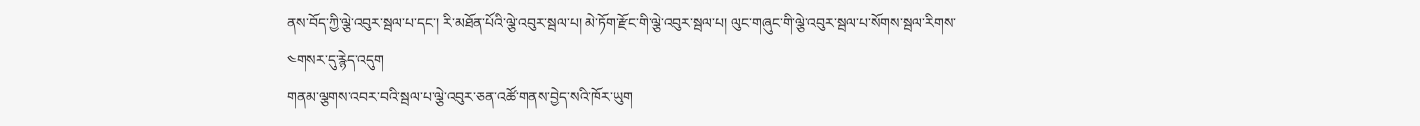ནས་བོད་ཀྱི་ལྕེ་འབུར་སྦལ་པ་དང་། རི་མཐོན་པོའི་ལྕེ་འབུར་སྦལ་པ། མེ་ཏོག་རྫོང་གི་ལྕེ་འབུར་སྦལ་པ། ལུང་གཞུང་གི་ལྕེ་འབུར་སྦལ་པ་སོགས་སྦལ་རིགས་༤གསར་དུ་རྙེད་འདུག
གནམ་ལྕགས་འབར་བའི་སྦལ་པ་ལྕེ་འབུར་ཅན་འཚོ་གནས་བྱེད་སའི་ཁོར་ཡུག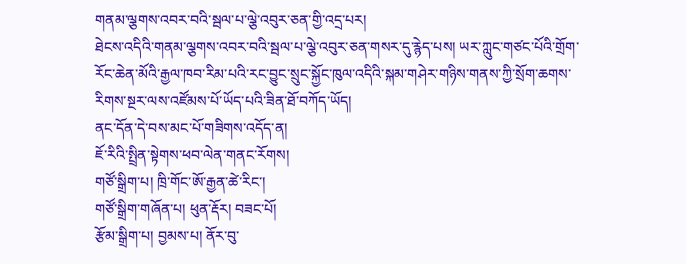གནམ་ལྕགས་འབར་བའི་སྦལ་པ་ལྕེ་འབུར་ཅན་གྱི་འདྲ་པར།
ཐེངས་འདིའི་གནམ་ལྕགས་འབར་བའི་སྦལ་པ་ལྕེ་འབུར་ཅན་གསར་དུ་རྙེད་པས། ཡར་ཀླུང་གཙང་པོའི་གྲོག་རོང་ཆེན་མོའི་རྒྱལ་ཁབ་རིམ་པའི་རང་བྱུང་སྲུང་སྐྱོང་ཁུལ་འདིའི་སྐམ་གཤེར་གཉིས་གནས་ཀྱི་སྲོག་ཆགས་རིགས་སྔར་ལས་འཛོམས་པོ་ཡོད་པའི་ཟིན་ཐོ་བཀོད་ཡོད།
ནང་དོན་དེ་བས་མང་པོ་གཟིགས་འདོད་ན།
ཇོ་རིའི་སྤྲིན་སྟེགས་ཕབ་ལེན་གནང་རོགས།
གཙོ་སྒྲིག་པ། ཁྲི་གོང་ཨོ་རྒྱན་ཚེ་རིང་།
གཙོ་སྒྲིག་གཞོན་པ། ཕུན་རྡོར། བཟང་པོ།
རྩོམ་སྒྲིག་པ། བྱམས་པ། ནོར་བུ་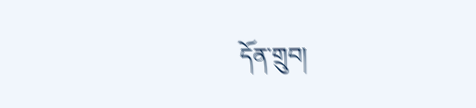དོན་གྲུབ།